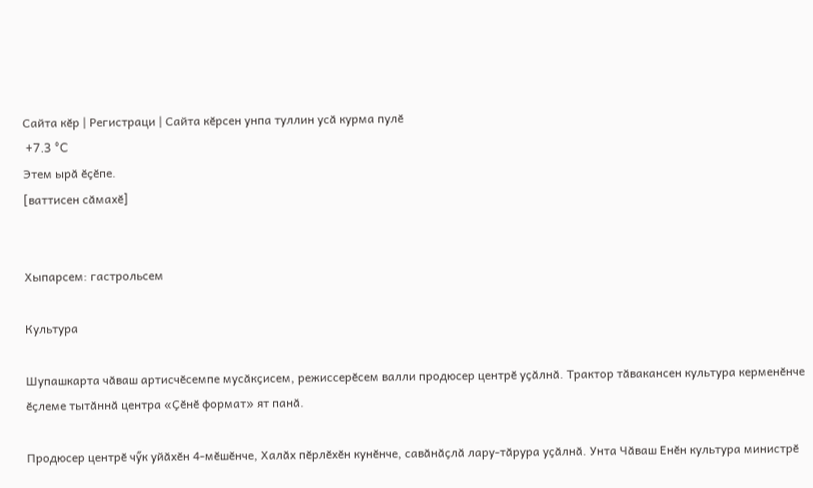Сайта кӗр | Регистраци | Сайта кӗрсен унпа туллин усӑ курма пулӗ
 +7.3 °C
Этем ырӑ ӗҫӗпе.
[ваттисен сӑмахӗ]


Хыпарсем: гастрольсем

Культура

Шупашкарта чӑваш артисчӗсемпе мусӑкҫисем, режиссерӗсем валли продюсер центрӗ уҫӑлнӑ. Трактор тӑвакансен культура керменӗнче ӗҫлеме тытӑннӑ центра «Ҫӗнӗ формат» ят панӑ.

Продюсер центрӗ чӳк уйӑхӗн 4-мӗшӗнче, Халӑх пӗрлӗхӗн кунӗнче, савӑнӑҫлӑ лару-тӑрура уҫӑлнӑ. Унта Чӑваш Енӗн культура министрӗ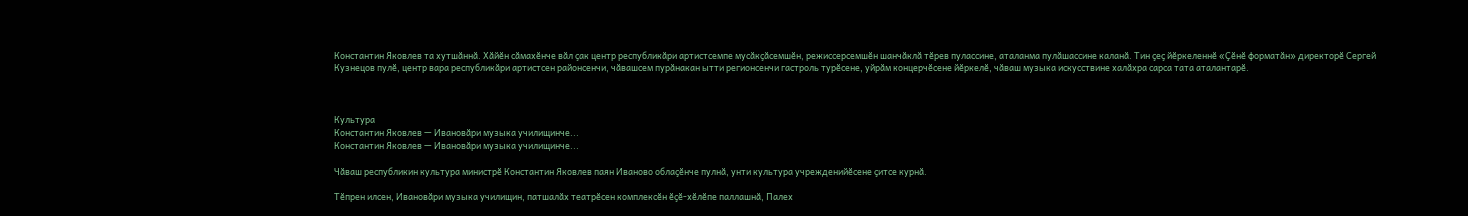Константин Яковлев та хутшӑннӑ. Хӑйӗн сӑмахӗнче вӑл ҫак центр республикӑри артистсемпе мусӑкҫӑсемшӗн, режиссерсемшӗн шанчӑклӑ тӗрев пулассине, аталанма пулӑшассине каланӑ. Тин ҫеҫ йӗркеленнӗ «Ҫӗнӗ форматӑн» директорӗ Сергей Кузнецов пулӗ, центр вара республикӑри артистсен районсенчи, чӑвашсем пурӑнакан ытти регионсенчи гастроль турӗсене, уйрӑм концерчӗсене йӗркелӗ, чӑваш музыка искусствине халӑхра сарса тата аталантарӗ.



Культура
Константин Яковлев — Ивановӑри музыка училищинче...
Константин Яковлев — Ивановӑри музыка училищинче...

Чӑваш республикин культура министрӗ Константин Яковлев паян Иваново облаҫӗнче пулнӑ, унти культура учрежденийӗсене ҫитсе курнӑ.

Тӗпрен илсен, Ивановӑри музыка училищин, патшалӑх театрӗсен комплексӗн ӗҫӗ-хӗлӗпе паллашнӑ, Палех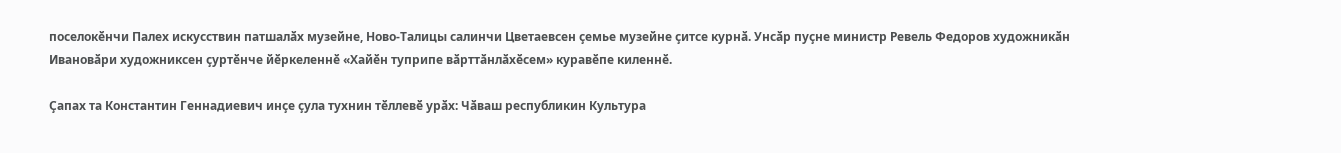поселокӗнчи Палех искусствин патшалӑх музейне, Ново-Талицы салинчи Цветаевсен ҫемье музейне ҫитсе курнӑ. Унсӑр пуҫне министр Ревель Федоров художникӑн Ивановӑри художниксен ҫуртӗнче йӗркеленнӗ «Хайӗн туприпе вӑрттӑнлӑхӗсем» куравӗпе киленнӗ.

Ҫапах та Константин Геннадиевич инҫе ҫула тухнин тӗллевӗ урӑх: Чӑваш республикин Культура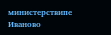министерствипе Иваново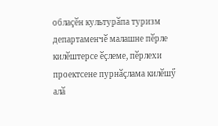облаҫӗн культурӑпа туризм департаменчӗ малашне пӗрле килӗштерсе ӗҫлеме, пӗрлехи проектсене пурнӑҫлама килӗшӳ алӑ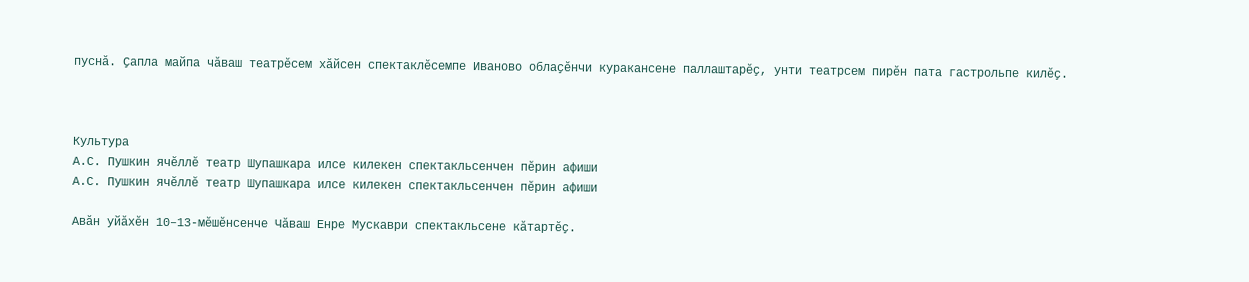пуснӑ. Ҫапла майпа чӑваш театрӗсем хӑйсен спектаклӗсемпе Иваново облаҫӗнчи куракансене паллаштарӗҫ, унти театрсем пирӗн пата гастрольпе килӗҫ.



Культура
А.С. Пушкин ячӗллӗ театр Шупашкара илсе килекен спектакльсенчен пӗрин афиши
А.С. Пушкин ячӗллӗ театр Шупашкара илсе килекен спектакльсенчен пӗрин афиши

Авӑн уйӑхӗн 10–13-мӗшӗнсенче Чӑваш Енре Мускаври спектакльсене кӑтартӗҫ.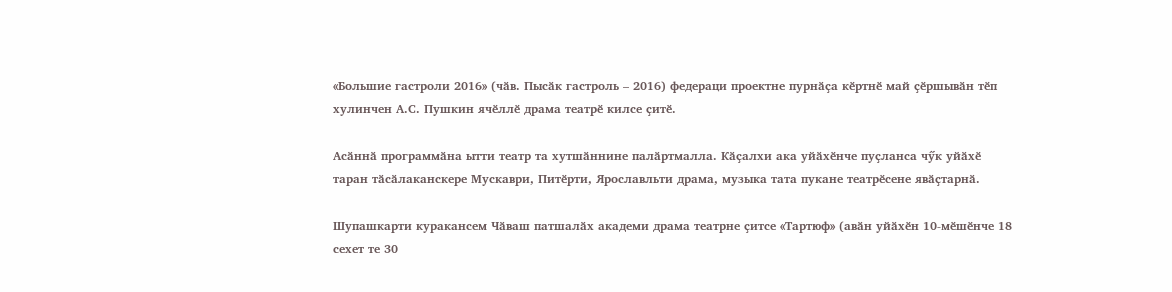«Большие гастроли 2016» (чӑв. Пысӑк гастроль – 2016) федераци проектне пурнӑҫа кӗртнӗ май ҫӗршывӑн тӗп хулинчен А.С. Пушкин ячӗллӗ драма театрӗ килсе ҫитӗ.

Асӑннӑ программӑна ытти театр та хутшӑннине палӑртмалла. Кӑҫалхи ака уйӑхӗнче пуҫланса чӳк уйӑхӗ таран тӑсӑлаканскере Мускаври, Питӗрти, Ярославльти драма, музыка тата пукане театрӗсене явӑҫтарнӑ.

Шупашкарти куракансем Чӑваш патшалӑх академи драма театрне ҫитсе «Тартюф» (авӑн уйӑхӗн 10-мӗшӗнче 18 сехет те 30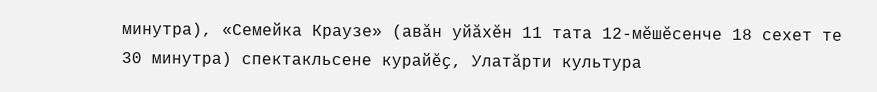минутра), «Семейка Краузе» (авӑн уйӑхӗн 11 тата 12-мӗшӗсенче 18 сехет те 30 минутра) спектакльсене курайӗҫ, Улатӑрти культура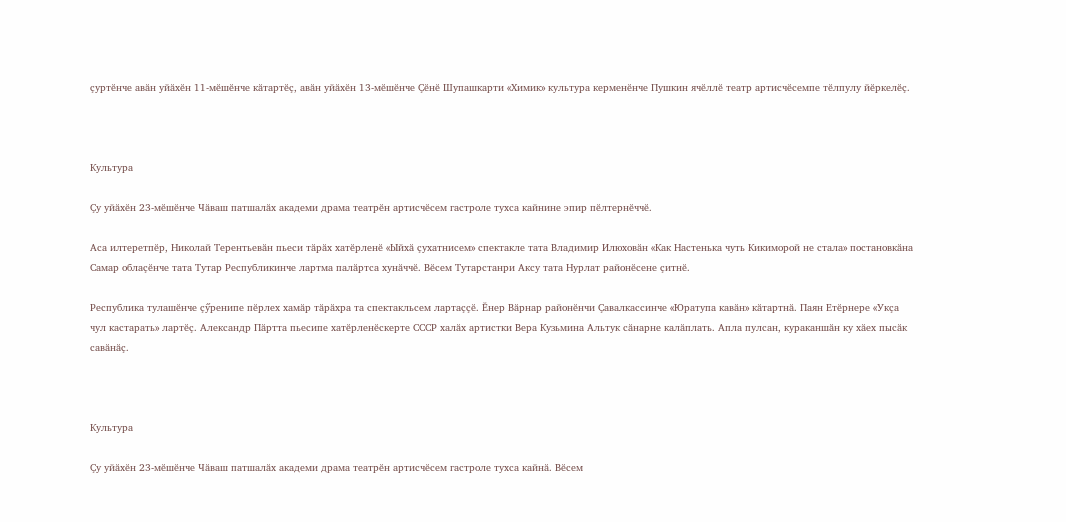ҫуртӗнче авӑн уйӑхӗн 11-мӗшӗнче кӑтартӗҫ, авӑн уйӑхӗн 13-мӗшӗнче Ҫӗнӗ Шупашкарти «Химик» культура керменӗнче Пушкин ячӗллӗ театр артисчӗсемпе тӗлпулу йӗркелӗҫ.



Культура

Ҫу уйӑхӗн 23-мӗшӗнче Чӑваш патшалӑх академи драма театрӗн артисчӗсем гастроле тухса кайнине эпир пӗлтернӗччӗ.

Аса илтеретпӗр, Николай Терентьевӑн пьеси тӑрӑх хатӗрленӗ «Ыйхӑ ҫухатнисем» спектакле тата Владимир Илюховӑн «Как Настенька чуть Кикиморой не стала» постановкӑна Самар облаҫӗнче тата Тутар Республикинче лартма палӑртса хунӑччӗ. Вӗсем Тутарстанри Аксу тата Нурлат районӗсене ҫитнӗ.

Республика тулашӗнче ҫӳренипе пӗрлех хамӑр тӑрӑхра та спектакльсем лартаҫҫӗ. Ӗнер Вӑрнар районӗнчи Ҫавалкассинче «Юратупа кавӑн» кӑтартнӑ. Паян Етӗрнере «Укҫа чул кастарать» лартӗҫ. Александр Пӑртта пьесипе хатӗрленӗскерте СССР халӑх артистки Вера Кузьмина Альтук сӑнарне калӑплать. Апла пулсан, кураканшӑн ку хӑех пысӑк савӑнӑҫ.



Культура

Ҫу уйӑхӗн 23-мӗшӗнче Чӑваш патшалӑх академи драма театрӗн артисчӗсем гастроле тухса кайнӑ. Вӗсем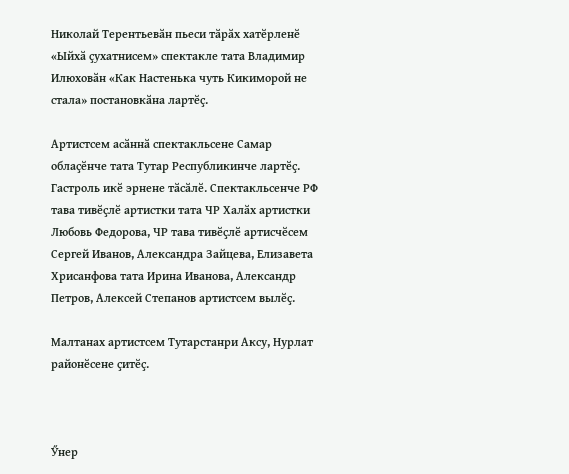Николай Терентьевӑн пьеси тӑрӑх хатӗрленӗ «Ыйхӑ ҫухатнисем» спектакле тата Владимир Илюховӑн «Как Настенька чуть Кикиморой не стала» постановкӑна лартӗҫ.

Артистсем асӑннӑ спектакльсене Самар облаҫӗнче тата Тутар Республикинче лартӗҫ. Гастроль икӗ эрнене тӑсӑлӗ. Спектакльсенче РФ тава тивӗҫлӗ артистки тата ЧР Халӑх артистки Любовь Федорова, ЧР тава тивӗҫлӗ артисчӗсем Сергей Иванов, Александра Зайцева, Елизавета Хрисанфова тата Ирина Иванова, Александр Петров, Алексей Степанов артистсем вылӗҫ.

Малтанах артистсем Тутарстанри Аксу, Нурлат районӗсене ҫитӗҫ.



Ӳнер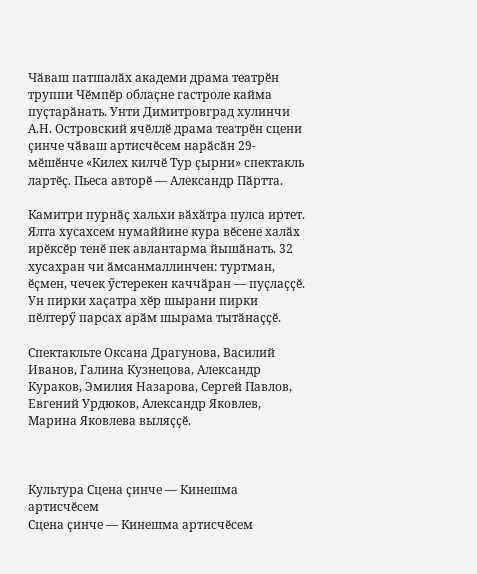Чӑваш патшалӑх академи драма театрӗн труппи Чӗмпӗр облаҫне гастроле кайма пуҫтарӑнать. Унти Димитровград хулинчи А.Н. Островский ячӗллӗ драма театрӗн сцени ҫинче чӑваш артисчӗсем нарӑсӑн 29-мӗшӗнче «Килех килчӗ Тур ҫырни» спектакль лартӗҫ. Пьеса авторӗ — Александр Пӑртта.

Камитри пурнӑҫ хальхи вӑхӑтра пулса иртет. Ялта хусахсем нумаййине кура вӗсене халӑх ирӗксӗр тенӗ пек авлантарма йышӑнать. 32 хусахран чи ӑмсанмаллинчен: туртман, ӗҫмен, чечек ӳстерекен каччӑран — пуҫлаҫҫӗ. Ун пирки хаҫатра хӗр шырани пирки пӗлтерӳ парсах арӑм шырама тытӑнаҫҫӗ.

Спектакльте Оксана Драгунова, Василий Иванов, Галина Кузнецова, Александр Кураков, Эмилия Назарова, Сергей Павлов, Евгений Урдюков, Александр Яковлев, Марина Яковлева выляҫҫӗ.



Культура Сцена ҫинче — Кинешма артисчӗсем
Сцена ҫинче — Кинешма артисчӗсем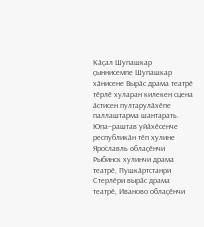Кӑҫал Шупашкар ҫыннисемпе Шупашкар хӑнисене Вырӑс драма театрӗ тӗрлӗ хуларан килекен сцена ӑстисен пултарулӑхӗпе паллаштарма шантарать. Юпа–раштав уйӑхӗсенче республикӑн тӗп хулине Ярославль облаҫӗнчи Рыбинск хулинчи драма театрӗ, Пушкӑртстанри Стерлӗри вырӑс драма театрӗ, Иваново облаҫӗнчи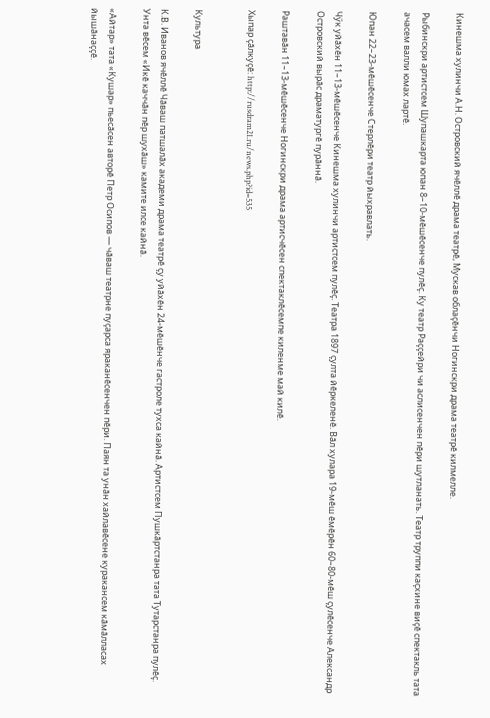Кинешма хулинчи А.Н. Островский ячӗллӗ драма театрӗ, Мускав облаҫӗнчи Ногинскри драма театрӗ килмелле.

Рыбинскри артистсем Шупашкарта юпан 8–10-мӗшӗсенче пулӗҫ. Ку театр Раҫҫейри чи аслисенчен пӗри шутланать. Театр труппи каҫхине виҫӗ спектакль тата ачасем валли юмах лартӗ.

Юпан 22–23-мӗшӗсенче Стерлӗри театр йыхравлать.

Чӳк уйӑхӗн 11–13-мӗшӗсенче Кинешма хулинчи артистсем пулӗҫ. Театра 1897 ҫулта йӗркеленӗ. Вӑл хулара 19-мӗш ӗмӗрӗн 60–80-мӗш ҫулӗсенче Александр Островский вырӑс драматургӗ пурӑннӑ.

Раштавӑн 11–13-мӗшӗсенче Ногинскри драма артисчӗсен спектаклӗсемпе киленме май килӗ.

Хыпар ҫӑлкуҫӗ: http://rusdram21.ru/news.php?id=535


Культура

К.В. Иванов ячӗллӗ Чӑваш патшалӑх академи драма театрӗ ҫу уйӑхӗн 24-мӗшӗнче гастроле тухса кайнӑ. Артистсем Пушкӑртстанра тата Тутарстанра пулӗҫ. Унта вӗсем «Икӗ каччӑн пӗр шухӑш» камите илсе кайнӑ.

«Айтар» тата «Кушар» пьесӑсен авторӗ Петр Осипов — чӑваш театрне пуҫарса яраканӗсенчен пӗри. Паян та унӑн хайлавӗсене куракансем кӑмӑлласах йышӑнаҫҫӗ.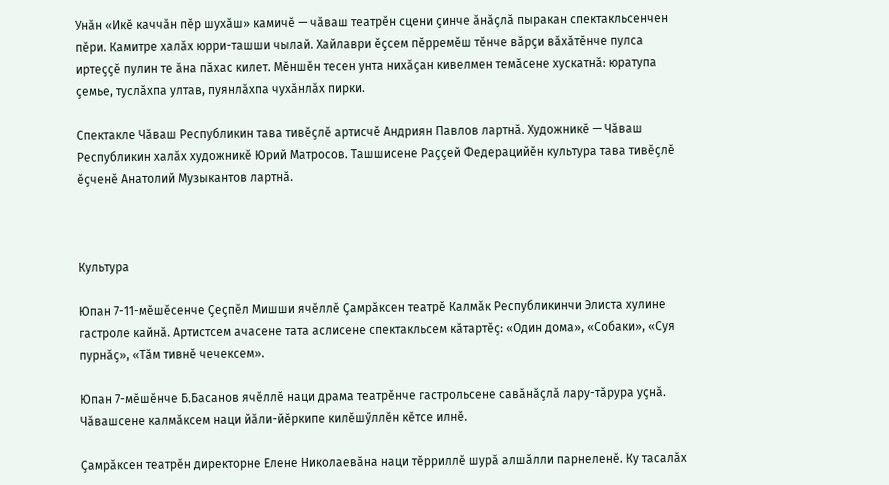Унӑн «Икӗ каччӑн пӗр шухӑш» камичӗ — чӑваш театрӗн сцени ҫинче ӑнӑҫлӑ пыракан спектакльсенчен пӗри. Камитре халӑх юрри-ташши чылай. Хайлаври ӗҫсем пӗрремӗш тӗнче вӑрҫи вӑхӑтӗнче пулса иртеҫҫӗ пулин те ӑна пӑхас килет. Мӗншӗн тесен унта нихӑҫан кивелмен темӑсене хускатнӑ: юратупа ҫемье, туслӑхпа ултав, пуянлӑхпа чухӑнлӑх пирки.

Спектакле Чӑваш Республикин тава тивӗҫлӗ артисчӗ Андриян Павлов лартнӑ. Художникӗ — Чӑваш Республикин халӑх художникӗ Юрий Матросов. Ташшисене Раҫҫей Федерацийӗн культура тава тивӗҫлӗ ӗҫченӗ Анатолий Музыкантов лартнӑ.



Культура

Юпан 7-11-мӗшӗсенче Ҫеҫпӗл Мишши ячӗллӗ Ҫамрӑксен театрӗ Калмӑк Республикинчи Элиста хулине гастроле кайнӑ. Артистсем ачасене тата аслисене спектакльсем кӑтартӗҫ: «Один дома», «Собаки», «Суя пурнӑҫ», «Тӑм тивнӗ чечексем».

Юпан 7-мӗшӗнче Б.Басанов ячӗллӗ наци драма театрӗнче гастрольсене савӑнӑҫлӑ лару-тӑрура уҫнӑ. Чӑвашсене калмӑксем наци йӑли-йӗркипе килӗшӳллӗн кӗтсе илнӗ.

Ҫамрӑксен театрӗн директорне Елене Николаевӑна наци тӗрриллӗ шурӑ алшӑлли парнеленӗ. Ку тасалӑх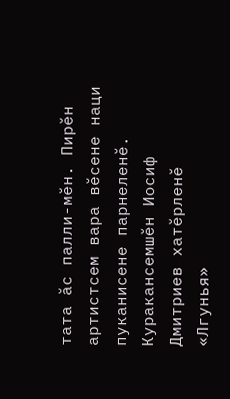тата ӑс палли-мӗн. Пирӗн артистсем вара вӗсене наци пуканисене парнеленӗ. Куракансемшӗн Иосиф Дмитриев хатӗрленӗ «Лгунья»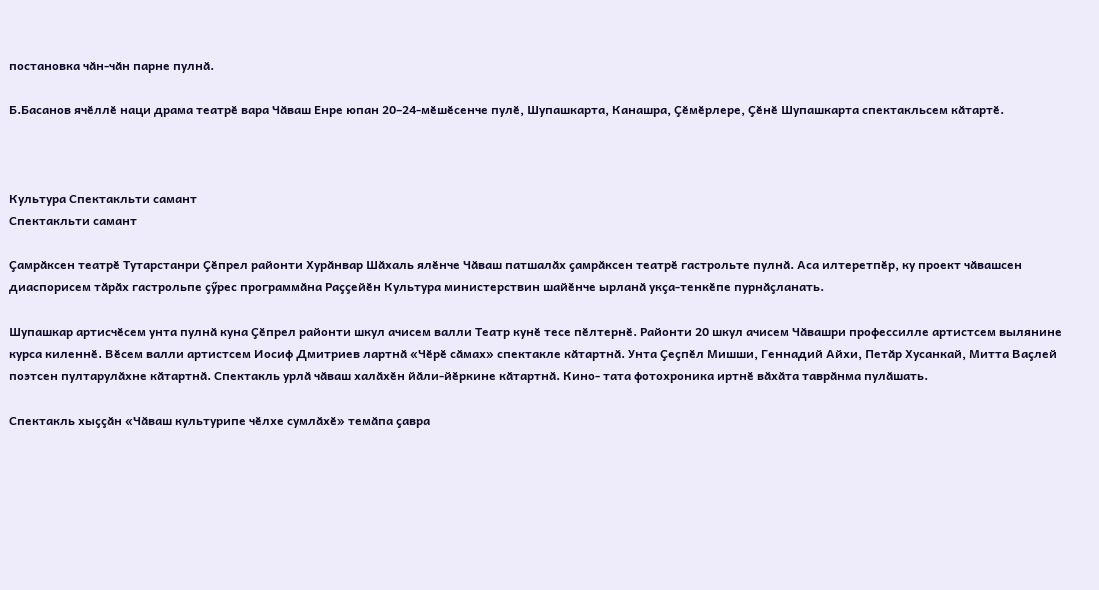постановка чӑн-чӑн парне пулнӑ.

Б.Басанов ячӗллӗ наци драма театрӗ вара Чӑваш Енре юпан 20–24-мӗшӗсенче пулӗ, Шупашкарта, Канашра, Ҫӗмӗрлере, Ҫӗнӗ Шупашкарта спектакльсем кӑтартӗ.



Культура Спектакльти самант
Спектакльти самант

Ҫамрӑксен театрӗ Тутарстанри Ҫӗпрел районти Хурӑнвар Шӑхаль ялӗнче Чӑваш патшалӑх ҫамрӑксен театрӗ гастрольте пулнӑ. Аса илтеретпӗр, ку проект чӑвашсен диаспорисем тӑрӑх гастрольпе ҫӳрес программӑна Раҫҫейӗн Культура министерствин шайӗнче ырланӑ укҫа-тенкӗпе пурнӑҫланать.

Шупашкар артисчӗсем унта пулнӑ куна Ҫӗпрел районти шкул ачисем валли Театр кунӗ тесе пӗлтернӗ. Районти 20 шкул ачисем Чӑвашри профессилле артистсем вылянине курса киленнӗ. Вӗсем валли артистсем Иосиф Дмитриев лартнӑ «Чӗрӗ сӑмах» спектакле кӑтартнӑ. Унта Ҫеҫпӗл Мишши, Геннадий Айхи, Петӑр Хусанкай, Митта Ваҫлей поэтсен пултарулӑхне кӑтартнӑ. Спектакль урлӑ чӑваш халӑхӗн йӑли-йӗркине кӑтартнӑ. Кино- тата фотохроника иртнӗ вӑхӑта таврӑнма пулӑшать.

Спектакль хыҫҫӑн «Чӑваш культурипе чӗлхе сумлӑхӗ» темӑпа ҫавра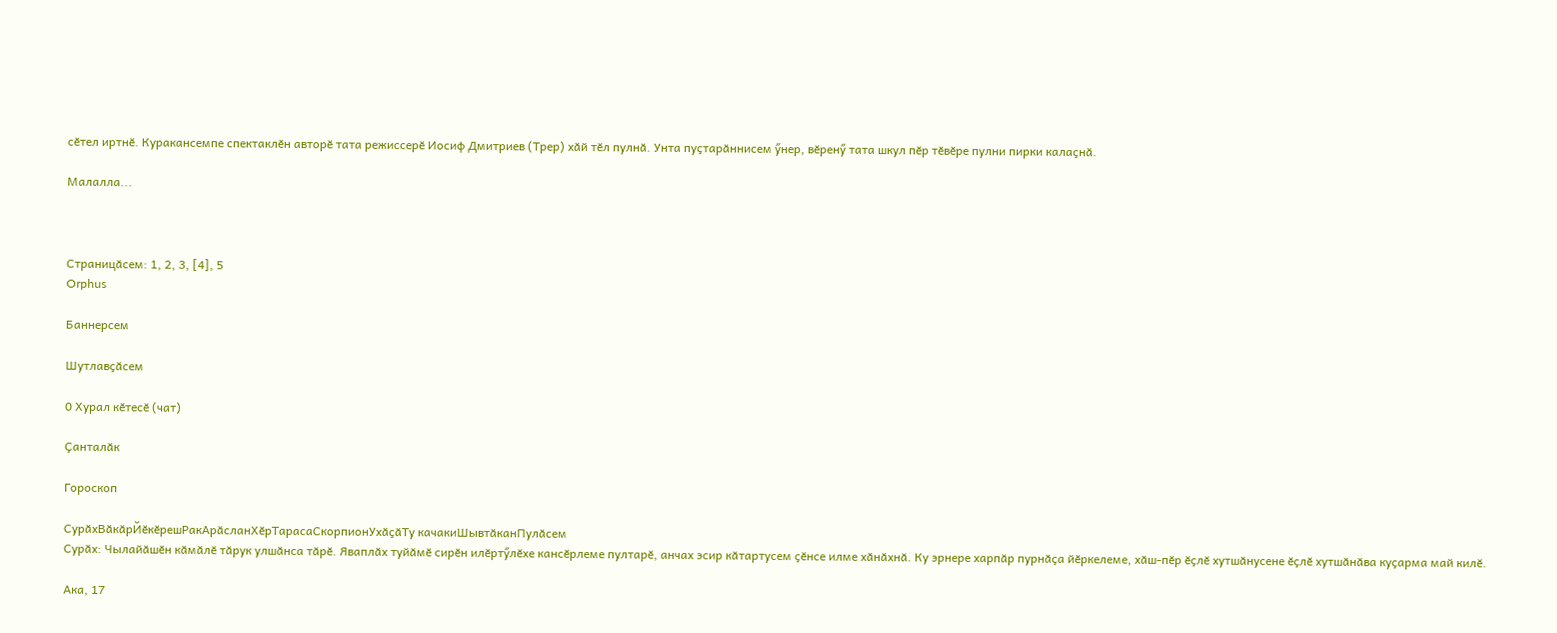сӗтел иртнӗ. Куракансемпе спектаклӗн авторӗ тата режиссерӗ Иосиф Дмитриев (Трер) хӑй тӗл пулнӑ. Унта пуҫтарӑннисем ӳнер, вӗренӳ тата шкул пӗр тӗвӗре пулни пирки калаҫнӑ.

Малалла...



Страницӑсем: 1, 2, 3, [4], 5
Orphus

Баннерсем

Шутлавҫӑсем

0 Хурал кӗтесӗ (чат)

Ҫанталӑк

Гороскоп

СурӑхВӑкӑрЙӗкӗрешРакАрӑсланХӗрТарасаСкорпионУхӑҫӑТу качакиШывтӑканПулӑсем
Сурӑх: Чылайӑшӗн кӑмӑлӗ тӑрук улшӑнса тӑрӗ. Яваплӑх туйӑмӗ сирӗн илӗртӳлӗхе кансӗрлеме пултарӗ, анчах эсир кӑтартусем ҫӗнсе илме хӑнӑхнӑ. Ку эрнере харпӑр пурнӑҫа йӗркелеме, хӑш-пӗр ӗҫлӗ хутшӑнусене ӗҫлӗ хутшӑнӑва куҫарма май килӗ.

Ака, 17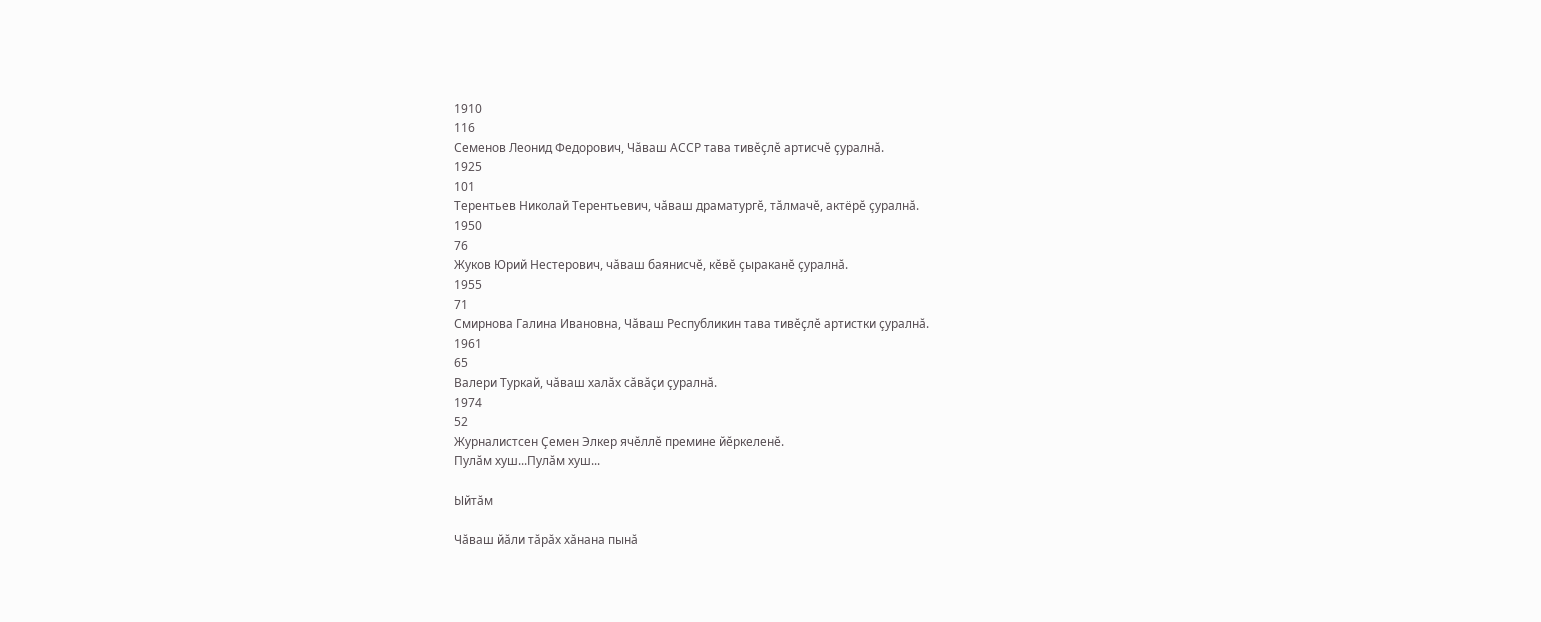1910
116
Семенов Леонид Федорович, Чӑваш АССР тава тивӗҫлӗ артисчӗ ҫуралнӑ.
1925
101
Терентьев Николай Терентьевич, чӑваш драматургӗ, тӑлмачӗ, актёрӗ ҫуралнӑ.
1950
76
Жуков Юрий Нестерович, чӑваш баянисчӗ, кӗвӗ ҫыраканӗ ҫуралнӑ.
1955
71
Смирнова Галина Ивановна, Чӑваш Республикин тава тивӗҫлӗ артистки ҫуралнӑ.
1961
65
Валери Туркай, чӑваш халӑх сӑвӑҫи ҫуралнӑ.
1974
52
Журналистсен Ҫемен Элкер ячӗллӗ премине йӗркеленӗ.
Пулӑм хуш...Пулӑм хуш...

Ыйтӑм

Чӑваш йӑли тӑрӑх хӑнана пынӑ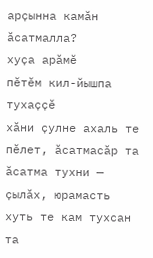арҫынна камӑн ӑсатмалла?
хуҫа арӑмӗ
пӗтӗм кил-йышпа тухаҫҫӗ
хӑни ҫулне ахаль те пӗлет, ӑсатмасӑр та
ӑсатма тухни — ҫылӑх, юрамасть
хуть те кам тухсан та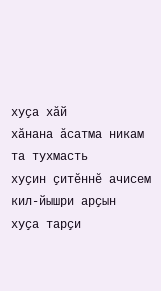хуҫа хӑй
хӑнана ӑсатма никам та тухмасть
хуҫин ҫитӗннӗ ачисем
кил-йышри арҫын
хуҫа тарҫи